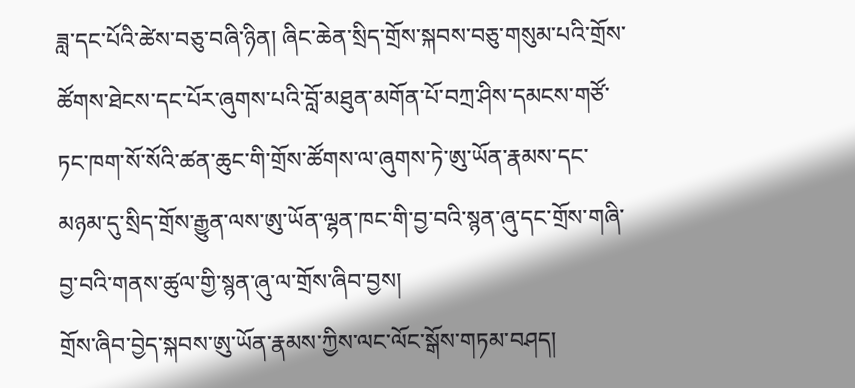ཟླ་དང་པོའི་ཚེས་བཅུ་བཞི་ཉིན། ཞིང་ཆེན་སྲིད་གྲོས་སྐབས་བཅུ་གསུམ་པའི་གྲོས་ཚོགས་ཐེངས་དང་པོར་ཞུགས་པའི་བློ་མཐུན་མགོན་པོ་བཀྲ་ཤིས་དམངས་གཙོ་ཏང་ཁག་སོ་སོའི་ཚན་ཆུང་གི་གྲོས་ཚོགས་ལ་ཞུགས་ཏེ་ཨུ་ཡོན་རྣམས་དང་མཉམ་དུ་སྲིད་གྲོས་རྒྱུན་ལས་ཨུ་ཡོན་ལྷན་ཁང་གི་བྱ་བའི་སྙན་ཞུ་དང་གྲོས་གཞི་བྱ་བའི་གནས་ཚུལ་གྱི་སྙན་ཞུ་ལ་གྲོས་ཞིབ་བྱས།
གྲོས་ཞིབ་བྱེད་སྐབས་ཨུ་ཡོན་རྣམས་ཀྱིས་ལང་ལོང་སྒོས་གཏམ་བཤད།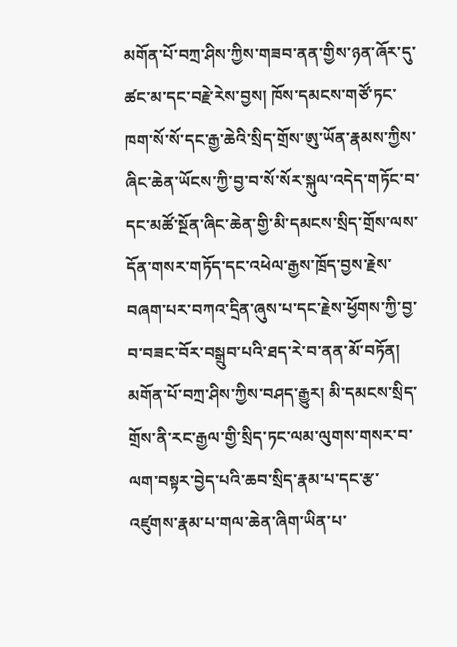མགོན་པོ་བཀྲ་ཤིས་ཀྱིས་གཟབ་ནན་གྱིས་ཉན་ཞོར་དུ་ཚང་མ་དང་བརྗེ་རེས་བྱས། ཁོས་དམངས་གཙོ་ཏང་ཁག་སོ་སོ་དང་རྒྱ་ཆེའི་སྲིད་གྲོས་ཨུ་ཡོན་རྣམས་ཀྱིས་ཞིང་ཆེན་ཡོངས་ཀྱི་བྱ་བ་སོ་སོར་སྐུལ་འདེད་གཏོང་བ་དང་མཚོ་སྔོན་ཞིང་ཆེན་གྱི་མི་དམངས་སྲིད་གྲོས་ལས་དོན་གསར་གཏོད་དང་འཕེལ་རྒྱས་ཁྲོད་བྱས་རྗེས་བཞག་པར་བཀའ་དྲིན་ཞུས་པ་དང་རྗེས་ཕྱོགས་ཀྱི་བྱ་བ་བཟང་བོར་བསྒྲུབ་པའི་ཐད་རེ་བ་ནན་མོ་བཏོན།
མགོན་པོ་བཀྲ་ཤིས་ཀྱིས་བཤད་རྒྱུར། མི་དམངས་སྲིད་གྲོས་ནི་རང་རྒྱལ་གྱི་སྲིད་ཏང་ལམ་ལུགས་གསར་བ་ལག་བསྟར་བྱེད་པའི་ཆབ་སྲིད་རྣམ་པ་དང་རྩ་འཛུགས་རྣམ་པ་གལ་ཆེན་ཞིག་ཡིན་པ་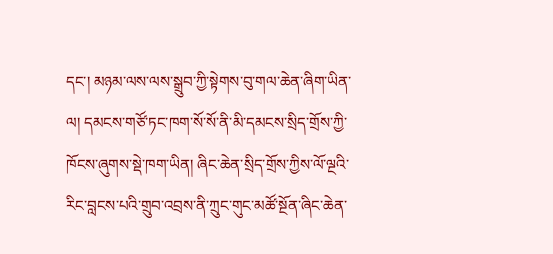དང་། མཉམ་ལས་ལས་སྒྲུབ་ཀྱི་སྟེགས་བུ་གལ་ཆེན་ཞིག་ཡིན་ལ། དམངས་གཙོ་ཏང་ཁག་སོ་སོ་ནི་མི་དམངས་སྲིད་གྲོས་ཀྱི་ཁོངས་ཞུགས་སྡེ་ཁག་ཡིན། ཞིང་ཆེན་སྲིད་གྲོས་ཀྱིས་ལོ་ལྔའི་རིང་བླངས་པའི་གྲུབ་འབྲས་ནི་ཀྲུང་གུང་མཚོ་སྔོན་ཞིང་ཆེན་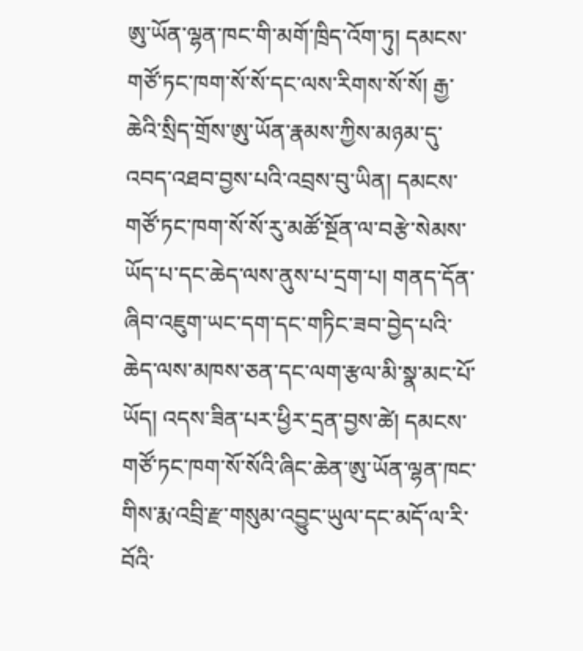ཨུ་ཡོན་ལྷན་ཁང་གི་མགོ་ཁྲིད་འོག་ཏུ། དམངས་གཙོ་ཏང་ཁག་སོ་སོ་དང་ལས་རིགས་སོ་སོ། རྒྱ་ཆེའི་སྲིད་གྲོས་ཨུ་ཡོན་རྣམས་ཀྱིས་མཉམ་དུ་འབད་འཐབ་བྱས་པའི་འབྲས་བུ་ཡིན། དམངས་གཙོ་ཏང་ཁག་སོ་སོ་རུ་མཚོ་སྔོན་ལ་བརྩེ་སེམས་ཡོད་པ་དང་ཆེད་ལས་ནུས་པ་དྲག་པ། གནད་དོན་ཞིབ་འཇུག་ཡང་དག་དང་གཏིང་ཟབ་བྱེད་པའི་ཆེད་ལས་མཁས་ཅན་དང་ལག་རྩལ་མི་སྣ་མང་པོ་ཡོད། འདས་ཟིན་པར་ཕྱིར་དྲན་བྱས་ཚེ། དམངས་གཙོ་ཏང་ཁག་སོ་སོའི་ཞིང་ཆེན་ཨུ་ཡོན་ལྷན་ཁང་གིས་རྨ་འབྲི་རྫ་གསུམ་འབྱུང་ཡུལ་དང་མདོ་ལ་རི་བོའི་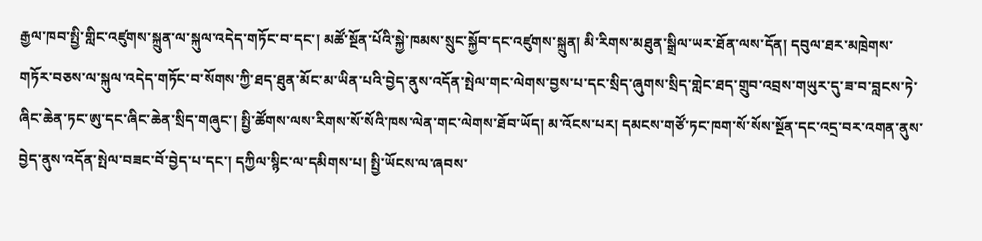རྒྱལ་ཁབ་སྤྱི་གླིང་འཛུགས་སྐྲུན་ལ་སྐུལ་འདེད་གཏོང་བ་དང་། མཚོ་སྔོན་པོའི་སྐྱེ་ཁམས་སྲུང་སྐྱོབ་དང་འཛུགས་སྐྲུན། མི་རིགས་མཐུན་སྒྲིལ་ཡར་ཐོན་ལས་དོན། དབུལ་ཐར་མཁྲེགས་གཏོར་བཅས་ལ་སྐུལ་འདེད་གཏོང་བ་སོགས་ཀྱི་ཐད་ཐུན་མོང་མ་ཡིན་པའི་བྱེད་ནུས་འདོན་སྤེལ་གང་ལེགས་བྱས་པ་དང་སྲིད་ཞུགས་སྲིད་གླེང་ཐད་གྲུབ་འབྲས་གཡུར་དུ་ཟ་བ་བླངས་ཏེ་ཞིང་ཆེན་ཏང་ཨུ་དང་ཞིང་ཆེན་སྲིད་གཞུང་། སྤྱི་ཚོགས་ལས་རིགས་སོ་སོའི་ཁས་ལེན་གང་ལེགས་ཐོབ་ཡོད། མ་འོངས་པར། དམངས་གཙོ་ཏང་ཁག་སོ་སོས་སྔོན་དང་འདྲ་བར་འགན་ནུས་བྱེད་ནུས་འདོན་སྤེལ་བཟང་བོ་བྱེད་པ་དང་། དཀྱིལ་སྙིང་ལ་དམིགས་པ། སྤྱི་ཡོངས་ལ་ཞབས་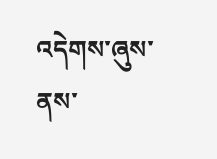འདེགས་ཞུས་ནས་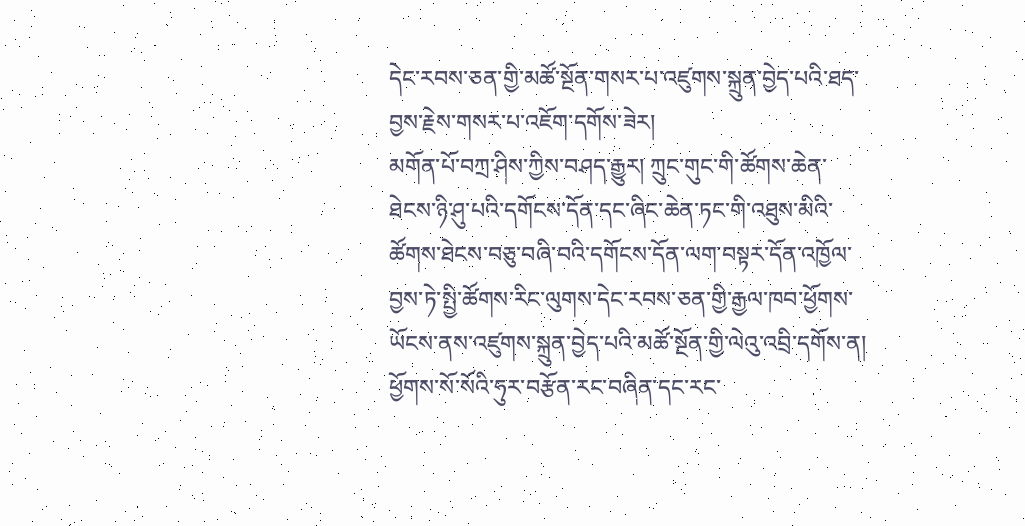དེང་རབས་ཅན་གྱི་མཚོ་སྔོན་གསར་པ་འཛུགས་སྐྲུན་བྱེད་པའི་ཐད་བྱས་རྗེས་གསར་པ་འཇོག་དགོས་ཟེར།
མགོན་པོ་བཀྲ་ཤིས་ཀྱིས་བཤད་རྒྱུར། ཀྲུང་གུང་གི་ཚོགས་ཆེན་ཐེངས་ཉི་ཤུ་པའི་དགོངས་དོན་དང་ཞིང་ཆེན་ཏང་གི་འཐུས་མིའི་ཚོགས་ཐེངས་བཅུ་བཞི་བའི་དགོངས་དོན་ལག་བསྟར་དོན་འཁྱོལ་བྱས་ཏེ་སྤྱི་ཚོགས་རིང་ལུགས་དེང་རབས་ཅན་གྱི་རྒྱལ་ཁབ་ཕྱོགས་ཡོངས་ནས་འཛུགས་སྐྲུན་བྱེད་པའི་མཚོ་སྔོན་གྱི་ལེའུ་འབྲི་དགོས་ན། ཕྱོགས་སོ་སོའི་ཧུར་བརྩོན་རང་བཞིན་དང་རང་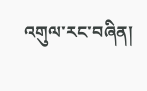འགུལ་རང་བཞིན།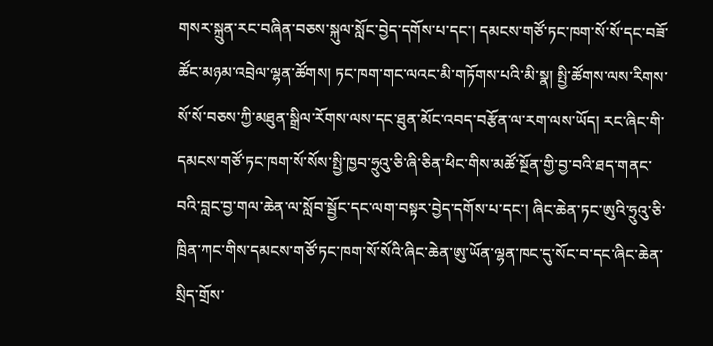གསར་སྐྲུན་རང་བཞིན་བཅས་སྐུལ་སློང་བྱེད་དགོས་པ་དང་། དམངས་གཙོ་ཏང་ཁག་སོ་སོ་དང་བཟོ་ཚོང་མཉམ་འབྲེལ་ལྷན་ཚོགས། ཏང་ཁག་གང་ལའང་མི་གཏོགས་པའི་མི་སྣ། སྤྱི་ཚོགས་ལས་རིགས་སོ་སོ་བཅས་ཀྱི་མཐུན་སྒྲིལ་རོགས་ལས་དང་ཐུན་མོང་འབད་བརྩོན་ལ་རག་ལས་ཡོད། རང་ཞིང་གི་དམངས་གཙོ་ཏང་ཁག་སོ་སོས་སྤྱི་ཁྱབ་ཧྲུའུ་ཅི་ཞི་ཅིན་ཕིང་གིས་མཚོ་སྔོན་གྱི་བྱ་བའི་ཐད་གནང་བའི་བླང་བྱ་གལ་ཆེན་ལ་སློབ་སྦྱོང་དང་ལག་བསྟར་བྱེད་དགོས་པ་དང་། ཞིང་ཆེན་ཏང་ཨུའི་ཧྲུའུ་ཅི་ཁྲིན་ཀང་གིས་དམངས་གཙོ་ཏང་ཁག་སོ་སོའི་ཞིང་ཆེན་ཨུ་ཡོན་ལྷན་ཁང་དུ་སོང་བ་དང་ཞིང་ཆེན་སྲིད་གྲོས་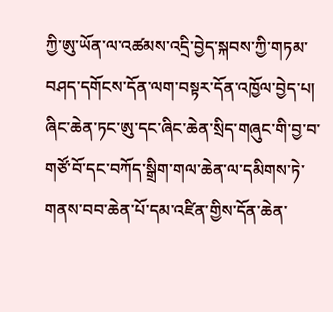ཀྱི་ཨུ་ཡོན་ལ་འཚམས་འདྲི་བྱེད་སྐབས་ཀྱི་གཏམ་བཤད་དགོངས་དོན་ལག་བསྟར་དོན་འཁྱོལ་བྱེད་པ། ཞིང་ཆེན་ཏང་ཨུ་དང་ཞིང་ཆེན་སྲིད་གཞུང་གི་བྱ་བ་གཙོ་བོ་དང་བཀོད་སྒྲིག་གལ་ཆེན་ལ་དམིགས་ཏེ་གནས་བབ་ཆེན་པོ་དམ་འཛིན་གྱིས་དོན་ཆེན་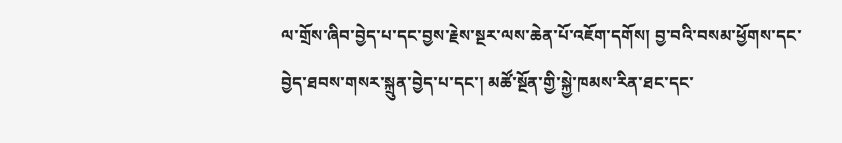ལ་གྲོས་ཞིབ་བྱེད་པ་དང་བྱས་རྗེས་སྔར་ལས་ཆེན་པོ་འཇོག་དགོས། བྱ་བའི་བསམ་ཕྱོགས་དང་བྱེད་ཐབས་གསར་སྐྲུན་བྱེད་པ་དང་། མཚོ་སྔོན་གྱི་སྐྱེ་ཁམས་རིན་ཐང་དང་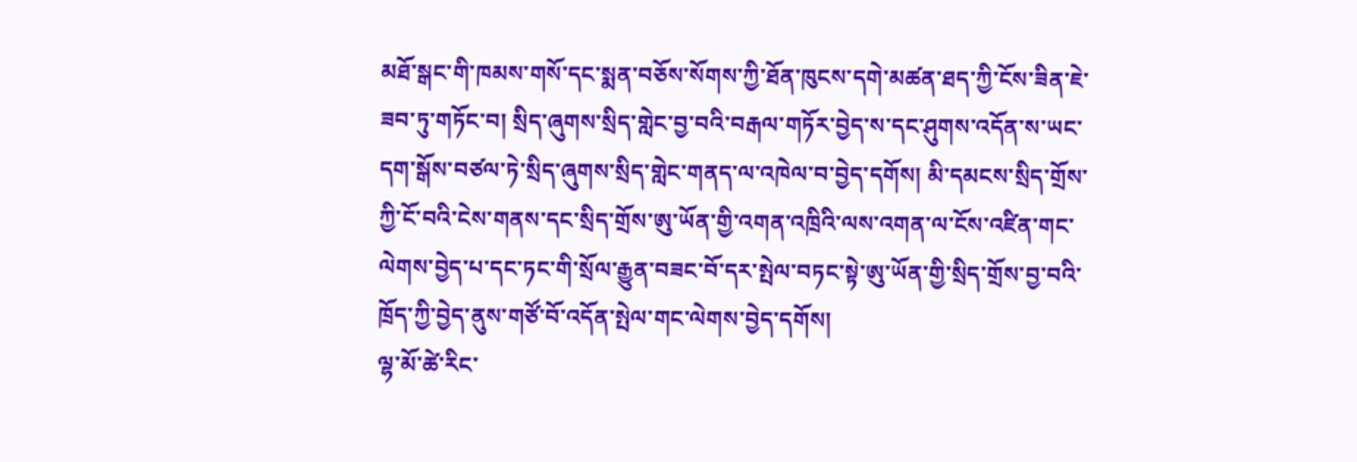མཐོ་སྒང་གི་ཁམས་གསོ་དང་སྨན་བཅོས་སོགས་ཀྱི་ཐོན་ཁུངས་དགེ་མཚན་ཐད་ཀྱི་ངོས་ཟིན་ཇེ་ཟབ་ཏུ་གཏོང་བ། སྲིད་ཞུགས་སྲིད་གླེང་བྱ་བའི་བརྒལ་གཏོར་བྱེད་ས་དང་ཤུགས་འདོན་ས་ཡང་དག་སྒོས་བཙལ་ཏེ་སྲིད་ཞུགས་སྲིད་གླེང་གནད་ལ་འཁེལ་བ་བྱེད་དགོས། མི་དམངས་སྲིད་གྲོས་ཀྱི་ངོ་བའི་ངེས་གནས་དང་སྲིད་གྲོས་ཨུ་ཡོན་གྱི་འགན་འཁྲིའི་ལས་འགན་ལ་ངོས་འཛིན་གང་ལེགས་བྱེད་པ་དང་ཏང་གི་སྲོལ་རྒྱུན་བཟང་བོ་དར་སྤེལ་བཏང་སྟེ་ཨུ་ཡོན་གྱི་སྲིད་གྲོས་བྱ་བའི་ཁྲོད་ཀྱི་བྱེད་ནུས་གཙོ་བོ་འདོན་སྤེལ་གང་ལེགས་བྱེད་དགོས།
ལྷ་མོ་ཚེ་རིང་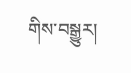གིས་བསྒྱུར།